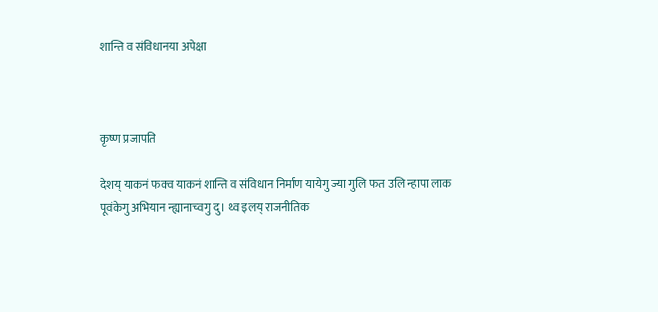शान्ति व संविधानया अपेक्षा



कृष्ण प्रजापति

देशय् याकनं फक्व याकनं शान्ति व संविधान निर्माण यायेगु ज्या गुलि फत उलि न्हापा लाक पूवंकेगु अभियान न्ह्यानाच्वगु दु। थ्व इलय् राजनीतिक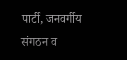पार्टी, जनवर्गीय संगठन व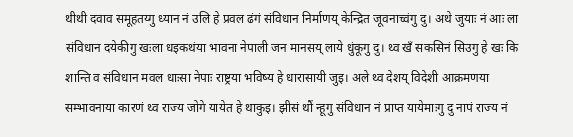थीथी दवाव समूहतय्गु ध्यान नं उलि हे प्रवल ढंगं संविधान निर्माणय् केन्द्रित जूवनाच्वंगु दु। अथे जुयाः नं आः ला संविधान दयेकीगु खःला धइकथंया भावना नेपाली जन मानसय् लाये धुंकूगु दु। थ्व खँ सकसिनं सिउगु हे खः कि शान्ति व संविधान मवल धाःसा नेपाः राष्ट्रया भविष्य हे धारासायी जुइ। अले थ्व देशय् विदेशी आक्रमणया सम्भावनाया कारणं थ्व राज्य जोगे यायेत हे थाकुइ। झीसं थौं न्हूगु संविधान नं प्राप्त यायेमाःगु दु नापं राज्य नं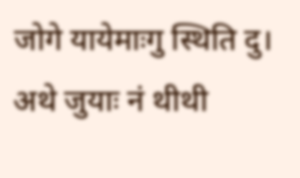जोगे यायेमाःगु स्थिति दु। अथे जुयाः नं थीथी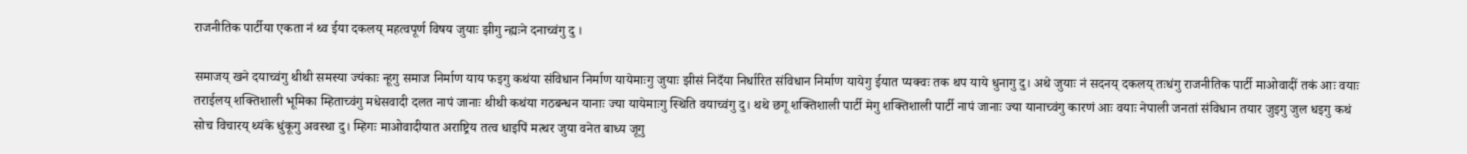राजनीतिक पार्टीया एकता नं थ्व ईया दकलय् महत्वपूर्ण विषय जुयाः झीगु न्ह्यःने दनाच्वंगु दु ।

समाजय् खने दयाच्वंगु थीथी समस्या ज्यंकाः न्हूगु समाज निर्माण याय फइगु कथंया संविधान निर्माण यायेमाःगु जुयाः झीसं निदँया निर्धारित संविधान निर्माण यायेगु ईयात प्यक्वः तक थप याये धुनागु दु। अथे जुयाः नं सदनय् दकलय् तःधंगु राजनीतिक पार्टी माओवादीं तकं आः वयाः तराईलय् शक्तिशाली भूमिका म्हिताच्वंगु मधेसवादी दलत नापं जानाः थीथी कथंया गठबन्धन यानाः ज्या यायेमाःगु स्थिति वयाच्वंगु दु। थथे छगू शक्तिशाली पार्टी मेगु शक्तिशाली पार्टी नापं जानाः ज्या यानाच्वंगु कारणं आः वयाः नेपाली जनतां संविधान तयार जुइगु जुल धइगु कथं सोच विचारय् थ्यंके धुंकूगु अवस्था दु। म्हिगः माओवादीयात अराष्ट्रिय तत्व धाइपिं मत्थर जुया वनेत बाध्य जूगु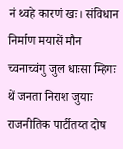नं थ्वहे कारणं खः। संविधान निर्माण मयासें मौन च्वनाच्वंगु जुल धाःसा म्हिगः थें जनता निराश जुयाः राजनीतिक पार्टीतय्त दोष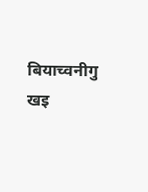बियाच्वनीगु खइ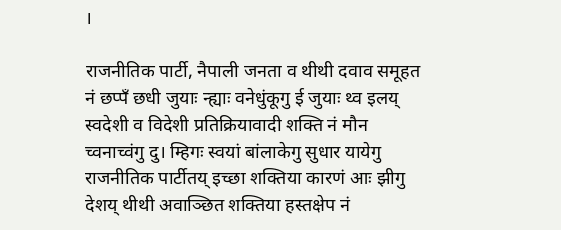।

राजनीतिक पार्टी, नैपाली जनता व थीथी दवाव समूहत नं छप्पँ छधी जुयाः न्ह्याः वनेधुंकूगु ई जुयाः थ्व इलय् स्वदेशी व विदेशी प्रतिक्रियावादी शक्ति नं मौन च्वनाच्वंगु दु। म्हिगः स्वयां बांलाकेगु सुधार यायेगु राजनीतिक पार्टीतय् इच्छा शक्तिया कारणं आः झीगु देशय् थीथी अवाञ्छित शक्तिया हस्तक्षेप नं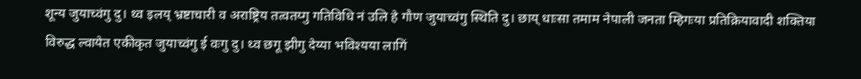शून्य जुयाच्वंगु दु। थ्व इलय् भ्रष्टाचारी व अराष्ट्रिय तत्वतय्गु गतिविधि नं उलि हे गौण जुयाच्वंगु स्थिति दु। छाय् धाःसा तमाम नेपाली जनता म्हिगःया प्रतिक्रियावादी शक्तिया विरुद्ध ल्वायेत एकीकृत जुयाच्वंगु ई वःगु दु। थ्व छगू झीगु देय्या भविश्यया लागिं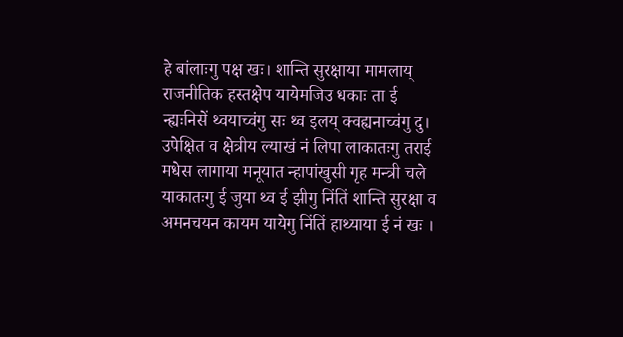हे बांलाःगु पक्ष खः। शान्ति सुरक्षाया मामलाय् राजनीतिक हस्तक्षेप यायेमजिउ धकाः ता ई न्ह्यःनिसें थ्वयाच्वंगु सः थ्व इलय् क्वह्यनाच्वंगु दु। उपेक्षित व क्षेत्रीय ल्याखं नं लिपा लाकातःगु तराई मधेस लागाया मनूयात न्हापांखुसी गृह मन्त्री चले याकातःगु ई जुया थ्व ई झीगु निंतिं शान्ति सुरक्षा व अमनचयन कायम यायेगु निंतिं हाथ्याया ई नं खः ।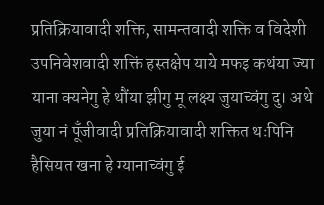प्रतिक्रियावादी शक्ति, सामन्तवादी शक्ति व विदेशी उपनिवेशवादी शक्तिं हस्तक्षेप याये मफइ कथंया ज्या याना क्यनेगु हे थौंया झीगु मू लक्ष्य जुयाच्वंगु दु। अथे जुया नं पूँजीवादी प्रतिक्रियावादी शक्तित थःपिनि हैसियत खना हे ग्यानाच्वंगु ई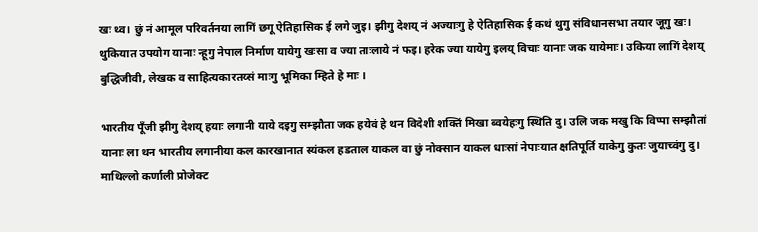खः थ्व। छुं नं आमूल परिवर्तनया लागिं छगू ऐतिहासिक ई लगे जुइ। झीगु देशय् नं अज्याःगु हे ऐतिहासिक ई कथं थुगु संविधानसभा तयार जूगु खः। थुकियात उपयोग यानाः न्हूगु नेपाल निर्माण यायेगु खःसा व ज्या ताःलाये नं फइ। हरेक ज्या यायेगु इलय् विचाः यानाः जक यायेमाः। उकिया लागिं देशय् बुद्धिजीवी, लेखक व साहित्यकारतय्सं माःगु भूमिका म्हिते हे माः ।

भारतीय पूँजी झीगु देशय् हयाः लगानी याये दइगु सम्झौता जक हयेवं हे थन विदेशी शक्तिं मिखा ब्वयेहःगु स्थिति दु। उलि जक मखु कि विप्पा सम्झौतां यानाः ला थन भारतीय लगानीया कल कारखानात स्यंकल हडताल याकल वा छुं नोक्सान याकल धाःसां नेपाःयात क्षतिपूर्ति याकेगु कुतः जुयाच्वंगु दु। माथिल्लो कर्णाली प्रोजेक्ट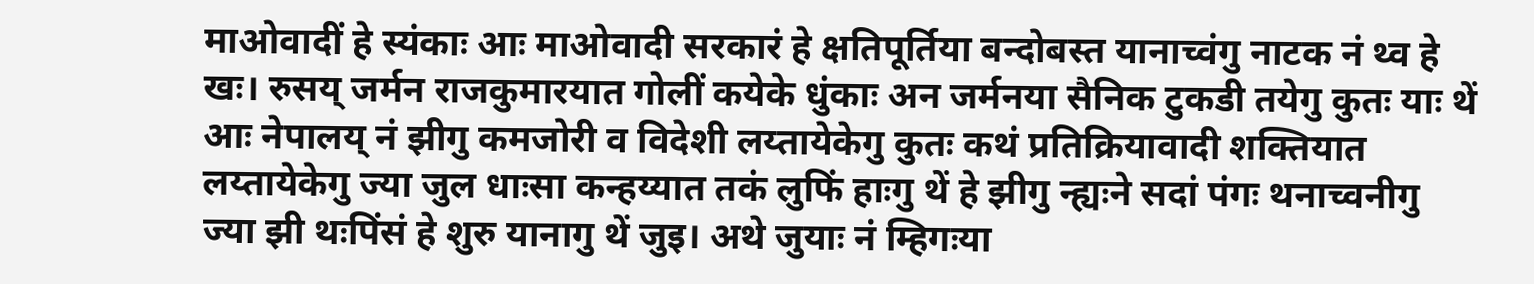माओवादीं हे स्यंकाः आः माओवादी सरकारं हे क्षतिपूर्तिया बन्दोबस्त यानाच्वंगु नाटक नं थ्व हे खः। रुसय् जर्मन राजकुमारयात गोलीं कयेके धुंकाः अन जर्मनया सैनिक टुकडी तयेगु कुतः याः थें आः नेपालय् नं झीगु कमजोरी व विदेशी लय्तायेकेगु कुतः कथं प्रतिक्रियावादी शक्तियात लय्तायेकेगु ज्या जुल धाःसा कन्हय्यात तकं लुफिं हाःगु थें हे झीगु न्ह्यःने सदां पंगः थनाच्वनीगु ज्या झी थःपिंसं हे शुरु यानागु थें जुइ। अथे जुयाः नं म्हिगःया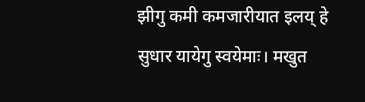झीगु कमी कमजारीयात इलय् हे सुधार यायेगु स्वयेमाः। मखुत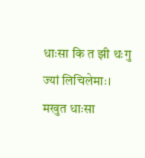धाःसा कि त झी थःगु ज्यां लिचिलेमाः। मखुत धाःसा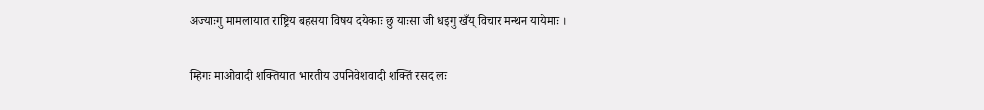अज्याःगु मामलायात राष्ट्रिय बहसया विषय दयेकाः छु याःसा जी धइगु खँय् विचार मन्थन यायेमाः ।

म्हिगः माओवादी शक्तियात भारतीय उपनिवेशवादी शक्तिं रसद लः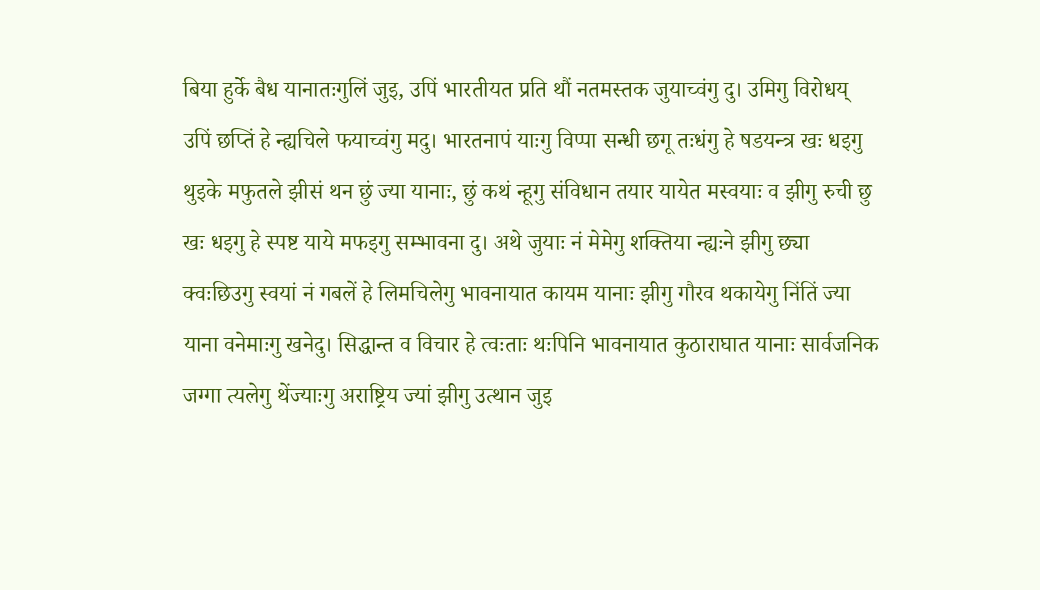बिया हुर्के बैध यानातःगुलिं जुइ, उपिं भारतीयत प्रति थौं नतमस्तक जुयाच्वंगु दु। उमिगु विरोधय् उपिं छप्तिं हे न्ह्यचिले फयाच्वंगु मदु। भारतनापं याःगु विप्पा सन्धी छगू तःधंगु हे षडयन्त्र खः धइगु थुइके मफुतले झीसं थन छुं ज्या यानाः, छुं कथं न्हूगु संविधान तयार यायेत मस्वयाः व झीगु रुची छु खः धइगु हे स्पष्ट याये मफइगु सम्भावना दु। अथे जुयाः नं मेमेगु शक्तिया न्ह्यःने झीगु छ्या क्वःछिउगु स्वयां नं गबलें हे लिमचिलेगु भावनायात कायम यानाः झीगु गौरव थकायेगु निंतिं ज्या याना वनेमाःगु खनेदु। सिद्धान्त व विचार हे त्वःताः थःपिनि भावनायात कुठाराघात यानाः सार्वजनिक जग्गा त्यलेगु थेंज्याःगु अराष्ट्रिय ज्यां झीगु उत्थान जुइ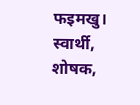फइमखु। स्वार्थी, शोषक,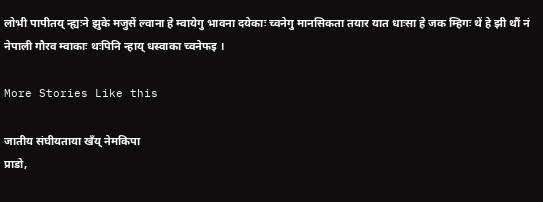लोभी पापीतय् न्ह्यःने झुके मजुसें ल्वाना हे म्वायेगु भावना दयेकाः च्वनेगु मानसिकता तयार यात धाःसा हे जक म्हिगः थें हे झी थौं नं नेपाली गौरव म्वाकाः थःपिनि न्हाय् धस्वाका च्वनेफइ ।

More Stories Like this

जातीय संघीयताया खँय् नेमकिपा
प्राडो,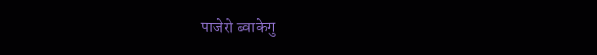पाजेरो ब्वाकेगु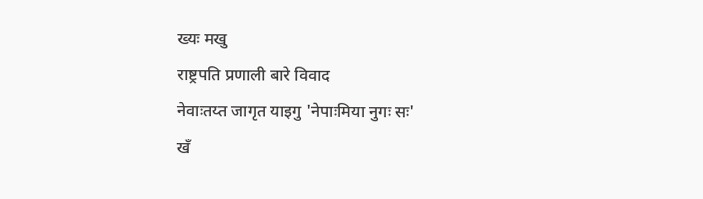ख्यः मखु
राष्ट्रपति प्रणाली बारे विवाद
नेवाःतय्त जागृत याइगु 'नेपाःमिया नुगः सः'
खँ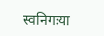स्वनिगःया